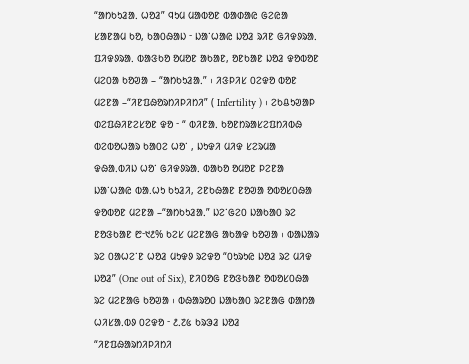“ᱟᱴᱠᱩᱲᱟᱹ ᱦᱚᱲ” ᱧᱩᱢ ᱢᱟᱵᱚᱱ ᱵᱟᱰᱟᱭ ᱜᱮᱭᱟ ᱥᱟᱱᱟᱢ ᱠᱚ, ᱠᱟ᱐ᱷᱟᱡ ᱼ ᱡᱟᱸᱦᱟᱭ ᱡᱚᱲ ᱨᱤᱱ ᱜᱤᱫᱽᱨᱟᱹ ᱯᱤᱫᱽᱨᱟᱹ ᱵᱟᱝᱠᱚ ᱚᱢᱚᱱ ᱟᱠᱟᱱ, ᱚᱱᱠᱟᱱ ᱡᱚᱲ ᱫᱚᱵᱚᱱ ᱢᱮ᱐ᱟ ᱠᱚᱣᱟ – “ᱟᱴᱠᱩᱲᱟᱹ” ᱾ ᱤᱝᱞᱤᱥ ᱐ᱮᱫᱚ ᱵᱚᱱ ᱢᱮᱱᱟ –“ᱤᱱᱯᱷᱚᱨᱴᱤᱞᱤᱴᱤ” ( Infertility ) ᱾ ᱮᱠᱪᱩᱣᱟᱞ ᱰᱮᱯᱷᱤᱱᱮᱥᱚᱱ ᱫᱚ ᱼ “ ᱵᱤᱱᱟᱹ ᱠᱚᱱᱴᱨᱟᱥᱮᱯᱴᱤᱵᱷ ᱵᱮᱵᱚᱦᱟᱨ ᱠᱟ᱐ᱮ ᱦᱚᱸ , ᱡᱩᱫᱤ ᱢᱤᱫ ᱥᱮᱨᱢᱟ ᱫᱷᱟᱹᱵᱤᱡ ᱦᱚᱸ ᱜᱤᱫᱽᱨᱟᱹ ᱵᱟᱠᱚ ᱚᱢᱚᱱ ᱞᱮᱱᱟ ᱡᱟᱸᱦᱟᱭ ᱵᱟ.ᱦᱩ ᱠᱩᱲᱤ, ᱮᱱᱠᱷᱟᱱ ᱱᱚᱣᱟ ᱚᱵᱚᱥ᱐ᱷᱟ ᱫᱚᱵᱚᱱ ᱢᱮᱱᱟ –“ᱟᱴᱠᱩᱲᱟᱹ” ᱡᱮᱸᱜᱮ᱐ ᱡᱟᱠᱟ᱐ ᱨᱮ ᱱᱚᱝᱠᱟᱱ ᱘ᱼ᱑᱒% ᱠᱮᱥ ᱢᱮᱱᱟᱜ ᱟᱠᱟᱫ ᱠᱚᱣᱟ ᱾ ᱵᱟᱡᱟᱨ ᱨᱮ ᱐ᱟᱦᱮᱸᱱ ᱦᱚᱲ ᱢᱩᱫᱽ ᱨᱮᱫᱚ “᱐ᱩᱨᱩᱭ ᱡᱚᱲ ᱨᱮ ᱢᱤᱫ ᱡᱚᱲ” (One out of Six), ᱱᱤ᱐ᱚᱜ ᱱᱚᱝᱠᱟᱱ ᱚᱵᱚᱥ᱐ᱷᱟ ᱨᱮ ᱢᱮᱱᱟᱜ ᱠᱚᱣᱟ ᱾ ᱵᱷᱟᱨᱚ᱐ ᱡᱟᱠᱟ᱐ ᱨᱮᱱᱟᱜ ᱰᱟᱴᱟ ᱦᱤᱥᱟᱹᱵᱽ ᱐ᱮᱫᱚ ᱼ ᱒ᱹ᱗᱕ ᱠᱨᱳᱲ ᱡᱚᱲ “ᱤᱱᱯᱷᱟᱨᱴᱤᱞᱤᱴᱤ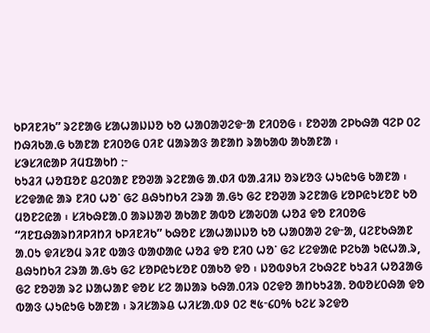ᱠᱞᱤᱱᱤᱠ” ᱨᱮᱱᱟᱜ ᱥᱟᱦᱟᱡᱡᱚ ᱠᱚ ᱦᱟ᱐ᱟᱣᱮᱫᱼᱟ ᱱᱤ᱐ᱚᱜ ᱾ ᱱᱚᱣᱟ ᱮᱞᱠᱷᱟ ᱧᱮᱞ ᱐ᱮ ᱴᱷᱤᱠᱟᱹᱜ ᱠᱟᱱᱟ ᱱᱤ᱐ᱚᱜ ᱐ᱤᱱ ᱢᱟᱨᱟᱝ ᱟᱱᱟᱴ ᱨᱟᱠᱟᱵ ᱟᱠᱟᱱᱟ ᱾
ᱥᱳᱥᱤᱭᱟᱞ ᱤᱢᱯᱟᱠᱴ ᱺᱼ
ᱠᱩᱲᱤ ᱦᱚᱯᱚᱱ ᱪᱮ᱐ᱟᱱ ᱱᱚᱣᱟ ᱨᱮᱱᱟᱜ ᱟᱹᱰᱤ ᱵᱟᱹᱲᱤᱡ ᱚᱨᱥᱚᱝ ᱦᱩᱭᱩᱜ ᱠᱟᱱᱟ ᱾ ᱥᱮᱫᱟᱭ ᱟᱨ ᱱᱤ᱐ ᱦᱚᱸ ᱜᱮ ᱪᱷᱩᱴᱠᱤ ᱮᱨᱟ ᱟᱹᱜᱩ ᱜᱮ ᱱᱚᱣᱟ ᱨᱮᱱᱟᱜ ᱥᱚᱞᱭᱩᱥᱚᱱ ᱠᱚ ᱢᱚᱱᱮᱭᱟ ᱾ ᱥᱤᱠᱷᱱᱟᱹ᱐ ᱟᱨᱡᱟᱣ ᱟᱠᱟᱱ ᱟᱵᱚ ᱥᱟᱶ᱐ᱟ ᱦᱚᱲ ᱫᱚ ᱱᱤ᱐ᱚᱜ “ᱤᱱᱯᱷᱟᱨᱴᱤᱞᱤᱴᱤ ᱠᱞᱤᱱᱤᱠ” ᱠᱷᱚᱱ ᱥᱟᱦᱟᱡᱡᱚ ᱠᱚ ᱦᱟ᱐ᱟᱣ ᱮᱫᱼᱟ, ᱢᱮᱱᱠᱷᱟᱱ ᱟᱹ᱐ᱩ ᱫᱤᱥᱚᱢ ᱨᱤᱱ ᱵᱟᱝ ᱵᱟᱰᱟᱭ ᱦᱚᱲ ᱫᱚ ᱱᱤ᱐ ᱦᱚᱸ ᱜᱮ ᱥᱮᱫᱟᱭ ᱞᱮᱠᱟ ᱩᱭᱦᱟᱹᱨ, ᱪᱷᱩᱴᱠᱤ ᱮᱨᱟ ᱟᱹᱜᱩ ᱜᱮ ᱥᱚᱞᱭᱩᱥᱚᱱ ᱐ᱟᱠᱚ ᱫᱚ ᱾ ᱡᱚᱵᱽᱠᱤ ᱮᱠᱷᱮᱱ ᱠᱩᱲᱤ ᱦᱚᱲᱟᱜ ᱜᱮ ᱱᱚᱣᱟ ᱨᱮ ᱡᱟᱦᱟᱱ ᱫᱚᱥ ᱥᱮ ᱟᱡᱟᱨ ᱠᱷᱟᱹ᱐ᱤᱨ ᱐ᱮᱫᱚ ᱟᱴᱠᱩᱲᱟᱹ ᱚᱵᱚᱥ᱐ᱷᱟ ᱫᱚ ᱵᱟᱝ ᱦᱩᱭᱩᱜ ᱠᱟᱱᱟ ᱾ ᱨᱤᱥᱟᱨᱪ ᱦᱤᱥᱟᱹᱵᱽ ᱐ᱮ ᱓᱕ᱼ᱔᱐% ᱠᱮᱥ ᱨᱮᱫᱚ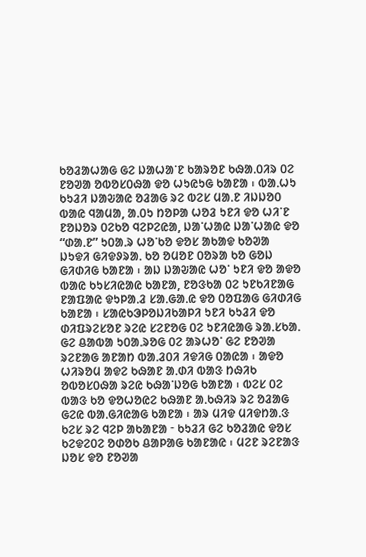ᱠᱚᱲᱟᱦᱟᱜ ᱜᱮ ᱡᱟᱦᱟᱸᱱ ᱠᱟᱨᱚᱱ ᱠᱷᱟᱹ᱐ᱤᱨ ᱐ᱮ ᱱᱚᱣᱟ ᱚᱵᱚᱥ᱐ᱷᱟ ᱫᱚ ᱦᱩᱭᱩᱜ ᱠᱟᱱᱟ ᱾ ᱵᱟᱹᱦᱩ ᱠᱩᱲᱤ ᱡᱟᱶᱟᱭ ᱚᱲᱟᱜ ᱨᱮ ᱵᱮᱥ ᱢᱟᱹᱱ ᱤᱡᱡᱚ᱐ ᱵᱟᱭ ᱧᱟᱢᱟ, ᱟᱹ᱐ᱩ ᱴᱚᱞᱟ ᱦᱚᱲ ᱩᱱᱤ ᱫᱚ ᱦᱤᱸᱱ ᱱᱚᱡᱚᱨ ᱐ᱮᱠᱚ ᱧᱮᱞᱮᱭᱟ, ᱡᱟᱸᱦᱟᱭ ᱡᱟᱸᱦᱟᱭ ᱫᱚ “ᱰᱟᱹᱱ” ᱩ᱐ᱟᱹᱨ ᱦᱚᱸᱠᱚ ᱫᱚᱥ ᱟᱠᱟᱫ ᱠᱚᱣᱟ ᱡᱩᱫᱤ ᱜᱤᱫᱽᱨᱟᱹ ᱠᱚ ᱚᱢᱚᱱ ᱐ᱚᱨᱟ ᱠᱚ ᱜᱚᱡ ᱜᱤᱰᱤᱜ ᱠᱟᱱᱟ ᱾ ᱟᱡ ᱡᱟᱶᱟᱭ ᱦᱚᱸ ᱩᱱᱤ ᱫᱚ ᱟᱫᱚ ᱵᱟᱭ ᱠᱩᱥᱤᱭᱟᱭ ᱠᱟᱱᱟ, ᱱᱚᱝᱠᱟ ᱐ᱮ ᱩᱱᱠᱤᱱᱟᱜ ᱱᱟᱯᱟᱭ ᱫᱩᱞᱟᱹᱲ ᱥᱟᱹᱜᱟᱹᱭ ᱫᱚ ᱐ᱚᱯᱟᱜ ᱜᱤᱰᱤᱜ ᱠᱟᱱᱟ ᱾ ᱥᱟᱭᱠᱳᱞᱚᱡᱤᱠᱟᱞᱤ ᱩᱱᱤ ᱠᱩᱲᱤ ᱫᱚ ᱰᱤᱯᱨᱮᱥᱚᱱ ᱨᱮᱭ ᱥᱮᱱᱚᱜ ᱐ᱮ ᱩᱱᱤᱭᱟᱜ ᱨᱟᱹᱥᱠᱟᱹ ᱜᱮ ᱪᱟᱵᱟ ᱩ᱐ᱟᱹᱨᱚᱜ ᱐ᱮ ᱟᱨᱦᱚᱸ ᱜᱮ ᱱᱚᱣᱟ ᱨᱮᱱᱟᱜ ᱟᱱᱟᱴ ᱵᱟᱹᱲ᱐ᱤ ᱤᱫᱤᱜ ᱐ᱟᱭᱟ ᱾ ᱟᱫᱚ ᱦᱤᱨᱚᱢ ᱟᱫᱮ ᱠᱷᱟᱱ ᱟᱹᱰᱤ ᱵᱟᱝ ᱴᱷᱤᱠ ᱚᱵᱚᱥ᱐ᱷᱟ ᱨᱮᱭ ᱠᱷᱟᱸᱡᱚᱜ ᱠᱟᱱᱟ ᱾ ᱵᱮᱥ ᱐ᱮ ᱵᱟᱝ ᱠᱚ ᱫᱚᱦᱚᱭᱮ ᱠᱷᱟᱱ ᱟᱹᱠᱷᱤᱨ ᱨᱮ ᱚᱲᱟᱜ ᱜᱮᱭ ᱵᱟᱹᱜᱤᱭᱟᱜ ᱠᱟᱱᱟ ᱾ ᱟᱨ ᱢᱤᱫ ᱢᱤᱫᱴᱟᱹᱝ ᱠᱮᱥ ᱨᱮ ᱧᱮᱞ ᱟᱠᱟᱱᱟ ᱼ ᱠᱩᱲᱤ ᱜᱮ ᱠᱚᱲᱟᱭ ᱫᱚᱥ ᱠᱮᱫᱮ᱐ᱮ ᱚᱰᱚᱠ ᱪᱟᱞᱟᱜ ᱠᱟᱱᱟᱭ ᱾ ᱢᱮᱱ ᱨᱮᱱᱟᱝ ᱡᱚᱥ ᱫᱚ ᱱᱚᱣᱟ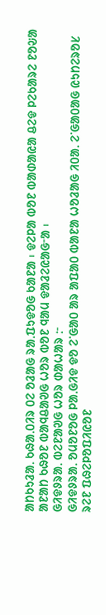ᱟᱴᱠᱩᱲᱟᱹ ᱠᱷᱟᱹ᱐ᱤᱨ ᱐ᱮ ᱚᱲᱟᱜ ᱨᱟᱹᱯᱩᱫᱚᱜ ᱠᱟᱱᱟ ᱾ ᱫᱮᱞᱟ ᱵᱚᱱ ᱵᱟᱰᱟᱭᱟ ᱪᱮᱫ ᱞᱮᱠᱟᱨᱮ ᱱᱚᱶᱟ ᱟᱱᱟᱴ ᱠᱷᱚᱱ ᱵᱟᱧᱪᱟᱣᱜ ᱦᱚᱨ ᱵᱚᱱ ᱧᱟᱢ ᱫᱟᱲᱮᱭᱟᱜᱼᱟ ᱾
ᱜᱤᱫᱽᱨᱟᱹ ᱵᱮᱱᱟᱣᱜ ᱦᱚᱨ ᱰᱟᱦᱟᱨ ᱺᱼ
ᱜᱤᱫᱽᱨᱟᱹ ᱚᱢᱚᱱᱚᱜ ᱞᱟᱹᱜᱤᱫ ᱫᱚ ᱮᱸᱜᱟ᱐ ᱟᱨ ᱟᱯᱟ᱐ ᱵᱟᱱᱟ ᱦᱚᱲᱟᱜ ᱤ᱐ᱟᱹ ᱮᱸᱜᱟ᱐ᱟᱜ ᱭᱩᱴᱮᱨᱚᱥ ᱨᱮᱱ ᱯᱷᱮᱞᱚᱯᱤᱭᱚᱱ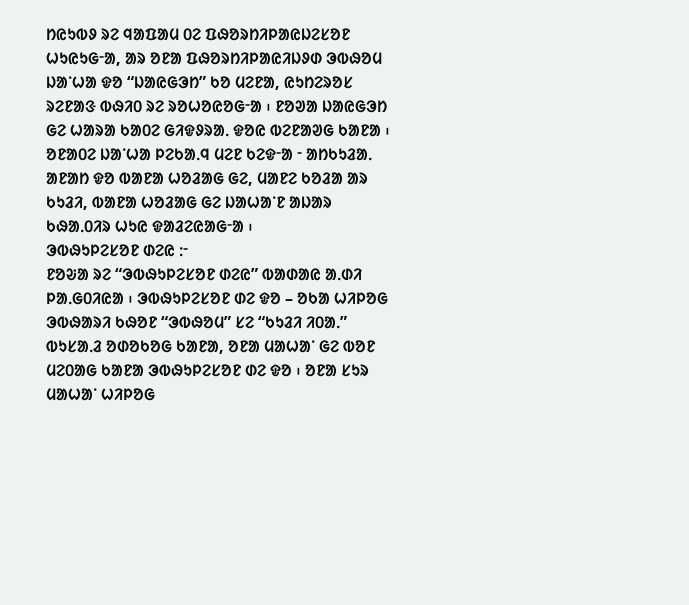ᱴᱭᱩᱵᱽ ᱨᱮ ᱧᱟᱯᱟᱢ ᱐ᱮ ᱯᱷᱚᱨᱴᱤᱞᱟᱭᱡᱮᱥᱚᱱ ᱦᱩᱭᱩᱜᱼᱟ, ᱟᱨ ᱚᱱᱟ ᱯᱷᱚᱨᱴᱤᱞᱟᱭᱤᱡᱽᱰ ᱳᱵᱷᱚᱢ ᱡᱟᱸᱦᱟ ᱫᱚ “ᱡᱟᱭᱜᱳᱴ” ᱠᱚ ᱢᱮᱱᱟ, ᱭᱩᱴᱮᱨᱚᱥ ᱨᱮᱱᱟᱝ ᱵᱷᱤ᱐ ᱨᱮ ᱨᱚᱦᱚᱭᱚᱜᱼᱟ ᱾ ᱱᱚᱣᱟ ᱡᱟᱭᱜᱳᱴ ᱜᱮ ᱦᱟᱨᱟ ᱠᱟ᱐ᱮ ᱜᱤᱫᱽᱨᱟᱹ ᱫᱚᱭ ᱵᱮᱱᱟᱣᱜ ᱠᱟᱱᱟ ᱾ ᱚᱱᱟ᱐ᱮ ᱡᱟᱸᱦᱟ ᱞᱮᱠᱟᱹᱧ ᱢᱮᱱ ᱠᱮᱫᱼᱟ ᱼ ᱟᱴᱠᱩᱲᱟᱹ ᱟᱱᱟᱴ ᱫᱚ ᱵᱟᱱᱟ ᱦᱚᱲᱟᱜ ᱜᱮ, ᱢᱟᱱᱮ ᱠᱚᱲᱟ ᱟᱨ ᱠᱩᱲᱤ, ᱵᱟᱱᱟ ᱦᱚᱲᱟᱜ ᱜᱮ ᱡᱟᱦᱟᱸᱱ ᱟᱡᱟᱨ ᱠᱷᱟᱹ᱐ᱤᱨ ᱦᱩᱭ ᱫᱟᱲᱮᱭᱟᱜᱼᱟ ᱾
ᱳᱵᱷᱩᱞᱮᱥᱚᱱ ᱰᱮᱭ ᱺᱼ
ᱱᱚᱶᱟ ᱨᱮ “ᱳᱵᱷᱩᱞᱮᱥᱚᱱ ᱰᱮᱭ” ᱵᱟᱰᱟᱭ ᱟᱹᱰᱤ ᱞᱟᱹᱜ᱐ᱤᱭᱟ ᱾ ᱳᱵᱷᱩᱞᱮᱥᱚᱱ ᱰᱮ ᱫᱚ – ᱚᱠᱟ ᱦᱤᱞᱚᱜ ᱳᱵᱷᱟᱨᱤ ᱠᱷᱚᱱ “ᱳᱵᱷᱚᱢ” ᱥᱮ “ᱠᱩᱲᱤ ᱤ᱐ᱟᱹ” ᱵᱩᱥᱟᱹᱲ ᱚᱰᱚᱠᱚᱜ ᱠᱟᱱᱟ, ᱚᱱᱟ ᱢᱟᱦᱟᱸ ᱜᱮ ᱵᱚᱱ ᱢᱮ᱐ᱟᱜ ᱠᱟᱱᱟ ᱳᱵᱷᱩᱞᱮᱥᱚᱱ ᱰᱮ ᱫᱚ ᱾ ᱚᱱᱟ ᱥᱩᱨ ᱢᱟᱦᱟᱸ ᱦᱤᱞᱚᱜ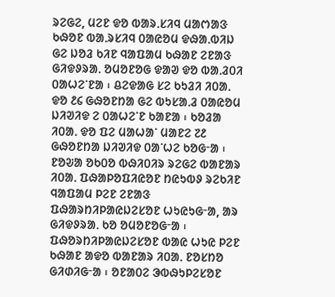ᱨᱮᱜᱮ, ᱢᱮᱱ ᱫᱚ ᱵᱟᱨᱹᱥᱤᱧ ᱢᱟᱬᱟᱝ ᱠᱷᱚᱱ ᱵᱟᱹᱨᱥᱤᱧ ᱐ᱟᱭᱚᱢ ᱫᱷᱟᱹᱵᱤᱡ ᱜᱮ ᱡᱚᱲ ᱠᱤᱱ ᱧᱟᱯᱟᱢ ᱠᱷᱟᱱ ᱮᱱᱟᱝ ᱜᱤᱫᱽᱨᱟᱹ ᱚᱢᱚᱱᱚᱜ ᱫᱟᱣ ᱫᱚ ᱵᱟᱹᱲ᱐ᱤ ᱐ᱟᱦᱮᱸᱱᱟ ᱾ ᱪᱮᱫᱟᱜ ᱥᱮ ᱠᱩᱲᱤ ᱤ᱐ᱟᱹ ᱫᱚ ᱒᱔ ᱜᱷᱚᱱᱴᱟ ᱜᱮ ᱵᱩᱥᱟᱹᱲ ᱐ᱟᱭᱚᱢ ᱡᱤᱣᱤᱫ ᱮ ᱐ᱟᱦᱮᱸᱱ ᱠᱟᱱᱟ ᱾ ᱠᱚᱲᱟ ᱤ᱐ᱟᱹ ᱫᱚ ᱯᱮ ᱢᱟᱦᱟᱸ ᱢᱟᱱᱮ ᱗᱒ ᱜᱷᱚᱱᱴᱟ ᱡᱤᱣᱤᱫ ᱐ᱟᱸᱦᱮ ᱠᱚᱜᱼᱟ ᱾ ᱱᱚᱶᱟ ᱚᱠ᱐ᱚ ᱵᱷᱤ᱐ᱤᱨ ᱨᱮᱜᱮ ᱵᱟᱱᱟᱨ ᱤ᱐ᱟᱹ ᱯᱷᱟᱞᱚᱯᱤᱭᱚᱱ ᱴᱭᱩᱵᱽ ᱨᱮᱠᱤᱱ ᱧᱟᱯᱟᱢ ᱞᱮᱱ ᱮᱱᱟᱝ ᱯᱷᱟᱨᱴᱤᱞᱟᱭᱡᱮᱥᱚᱱ ᱦᱩᱭᱩᱜᱼᱟ, ᱟᱨ ᱜᱤᱫᱽᱨᱟᱹ ᱠᱚ ᱚᱢᱚᱱᱚᱜᱼᱟ ᱾ ᱯᱷᱚᱨᱴᱤᱞᱟᱭᱡᱮᱥᱚᱱ ᱵᱟᱭ ᱦᱩᱭ ᱞᱮᱱ ᱠᱷᱟᱱ ᱟᱫᱚ ᱵᱟᱱᱟᱨ ᱤ᱐ᱟᱹ ᱱᱚᱥᱴᱚ ᱜᱤᱰᱤᱜᱼᱟ ᱾ ᱚᱱᱟ᱐ᱮ ᱳᱵᱷᱩᱞᱮᱥᱚᱱ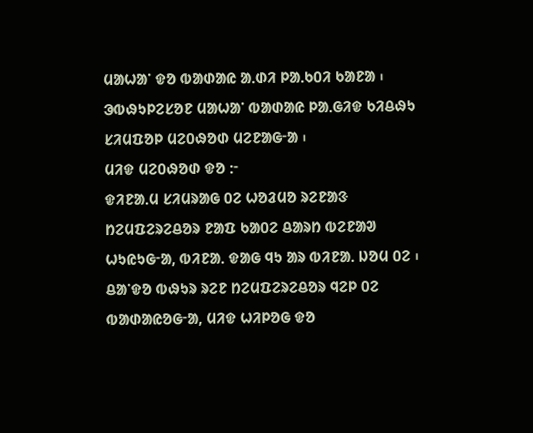ᱢᱟᱦᱟᱸ ᱫᱚ ᱵᱟᱰᱟᱭ ᱟᱹᱰᱤ ᱞᱟᱹᱠ᱐ᱤ ᱠᱟᱱᱟ ᱾ ᱳᱵᱷᱩᱞᱮᱥᱚᱱ ᱢᱟᱦᱟᱸ ᱵᱟᱰᱟᱭ ᱞᱟᱹᱜᱤᱫ ᱠᱤᱪᱷᱩ ᱥᱤᱢᱯᱚᱞ ᱢᱮ᱐ᱷᱚᱰ ᱢᱮᱱᱟᱜᱼᱟ ᱾
ᱢᱤᱫ ᱢᱮ᱐ᱷᱚᱰ ᱫᱚ ᱺᱼ
ᱫᱤᱱᱟᱹᱢ ᱥᱤᱢᱨᱟᱜ ᱐ᱮ ᱦᱚᱲᱢᱚ ᱨᱮᱱᱟᱝ ᱴᱮᱢᱯᱮᱨᱮᱪᱚᱨ ᱱᱟᱯ ᱠᱟ᱐ᱮ ᱪᱟᱨᱴ ᱵᱮᱱᱟᱣ ᱦᱩᱭᱩᱜᱼᱟ, ᱵᱤᱱᱟᱹ ᱫᱟᱜ ᱧᱩ ᱟᱨ ᱵᱤᱱᱟᱹ ᱡᱚᱢ ᱐ᱮ ᱾ ᱪᱟᱸᱫᱚ ᱵᱷᱩᱨ ᱨᱮᱱ ᱴᱮᱢᱯᱮᱨᱮᱪᱚᱨ ᱧᱮᱞ ᱐ᱮ ᱵᱟᱰᱟᱭᱚᱜᱼᱟ, ᱢᱤᱫ ᱦᱤᱞᱚᱜ ᱫᱚ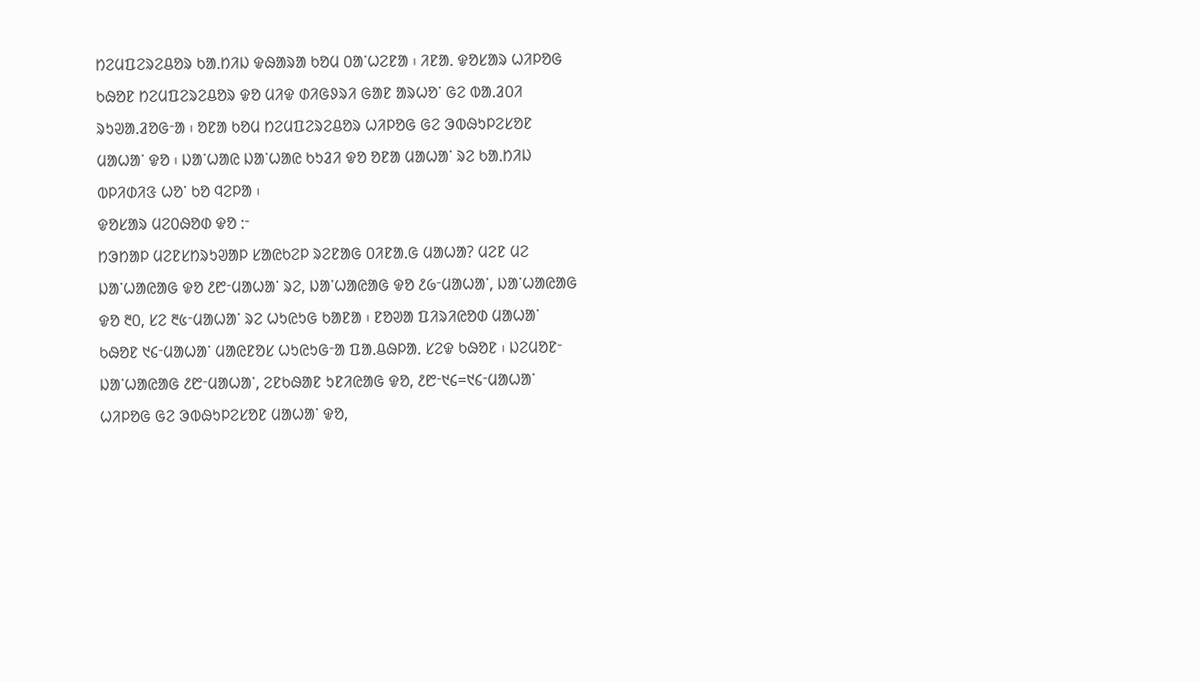ᱴᱮᱢᱯᱮᱨᱮᱪᱚᱨ ᱠᱟᱹᱴᱤᱡ ᱫᱷᱟᱨᱟ ᱠᱚᱢ ᱐ᱟᱸᱦᱮᱱᱟ ᱾ ᱤᱱᱟᱹ ᱫᱚᱥᱟᱨ ᱦᱤᱞᱚᱜ ᱠᱷᱚᱱ ᱴᱮᱢᱯᱮᱨᱮᱪᱚᱨ ᱫᱚ ᱢᱤᱫ ᱰᱤᱜᱽᱨᱤ ᱜᱟᱱ ᱟᱨᱦᱚᱸ ᱜᱮ ᱵᱟᱹᱲ᱐ᱤ ᱨᱩᱣᱟᱹᱲᱚᱜᱼᱟ ᱾ ᱚᱱᱟ ᱠᱚᱢ ᱴᱮᱢᱯᱮᱨᱮᱪᱚᱨ ᱦᱤᱞᱚᱜ ᱜᱮ ᱳᱵᱷᱩᱞᱮᱥᱚᱱ ᱢᱟᱦᱟᱸ ᱫᱚ ᱾ ᱡᱟᱸᱦᱟᱭ ᱡᱟᱸᱦᱟᱭ ᱠᱩᱲᱤ ᱫᱚ ᱚᱱᱟ ᱢᱟᱦᱟᱸ ᱨᱮ ᱠᱟᱹᱴᱤᱡ ᱵᱞᱤᱰᱤᱝ ᱦᱚᱸ ᱠᱚ ᱧᱮᱞᱟ ᱾
ᱫᱚᱥᱟᱨ ᱢᱮ᱐ᱷᱚᱰ ᱫᱚ ᱺᱼ
ᱴᱳᱴᱟᱞ ᱢᱮᱱᱥᱴᱨᱩᱣᱟᱞ ᱥᱟᱭᱠᱮᱞ ᱨᱮᱱᱟᱜ ᱐ᱤᱱᱟᱹᱜ ᱢᱟᱦᱟ? ᱢᱮᱱ ᱢᱮ ᱡᱟᱸᱦᱟᱭᱟᱜ ᱫᱚ ᱒᱘ᱼᱢᱟᱦᱟᱸ ᱨᱮ, ᱡᱟᱸᱦᱟᱭᱟᱜ ᱫᱚ ᱒᱙ᱼᱢᱟᱦᱟᱸ, ᱡᱟᱸᱦᱟᱭᱟᱜ ᱫᱚ ᱓᱐, ᱥᱮ ᱓᱕ᱼᱢᱟᱦᱟᱸ ᱨᱮ ᱦᱩᱭᱩᱜ ᱠᱟᱱᱟ ᱾ ᱱᱚᱣᱟ ᱯᱤᱨᱤᱭᱚᱰ ᱢᱟᱦᱟᱸ ᱠᱷᱚᱱ ᱑᱔ᱼᱢᱟᱦᱟᱸ ᱢᱟᱭᱱᱚᱥ ᱦᱩᱭᱩᱜᱼᱟ ᱯᱟᱹᱪᱷᱞᱟᱹ ᱥᱮᱫ ᱠᱷᱚᱱ ᱾ ᱡᱮᱢᱚᱱᱼ ᱡᱟᱸᱦᱟᱭᱟᱜ ᱒᱘ᱼᱢᱟᱦᱟᱸ, ᱮᱱᱠᱷᱟᱱ ᱩᱱᱤᱭᱟᱜ ᱫᱚ, ᱒᱘ᱼ᱑᱔=᱑᱔ᱼᱢᱟᱦᱟᱸ ᱦᱤᱞᱚᱜ ᱜᱮ ᱳᱵᱷᱩᱞᱮᱥᱚᱱ ᱢᱟᱦᱟᱸ ᱫᱚ,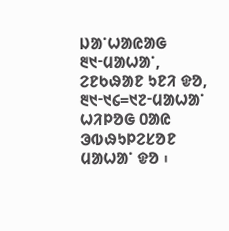ᱡᱟᱸᱦᱟᱭᱟᱜ ᱓᱑ᱼᱢᱟᱦᱟᱸ, ᱮᱱᱠᱷᱟᱱ ᱩᱱᱤ ᱫᱚ, ᱓᱑ᱼ᱑᱔=᱑᱗ᱼᱢᱟᱦᱟᱸ ᱦᱤᱞᱚᱜ ᱐ᱟᱭ ᱳᱵᱷᱩᱞᱮᱥᱚᱱ ᱢᱟᱦᱟᱸ ᱫᱚ ᱾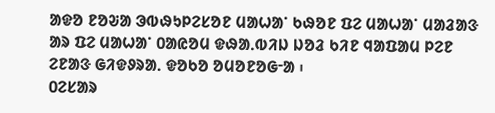ᱟᱫᱚ ᱱᱚᱶᱟ ᱳᱵᱷᱩᱞᱮᱥᱚᱱ ᱢᱟᱦᱟᱸ ᱠᱷᱚᱱ ᱯᱮ ᱢᱟᱦᱟᱸ ᱢᱟᱲᱟᱝ ᱟᱨ ᱯᱮ ᱢᱟᱦᱟᱸ ᱐ᱟᱭᱚᱢ ᱫᱷᱟᱹᱵᱤᱡ ᱡᱚᱲ ᱠᱤᱱ ᱧᱟᱯᱟᱢ ᱞᱮᱱ ᱮᱱᱟᱝ ᱜᱤᱫᱽᱨᱟᱹ ᱫᱚᱠᱚ ᱚᱢᱚᱱᱚᱜᱼᱟ ᱾
᱐ᱮᱥᱟᱨ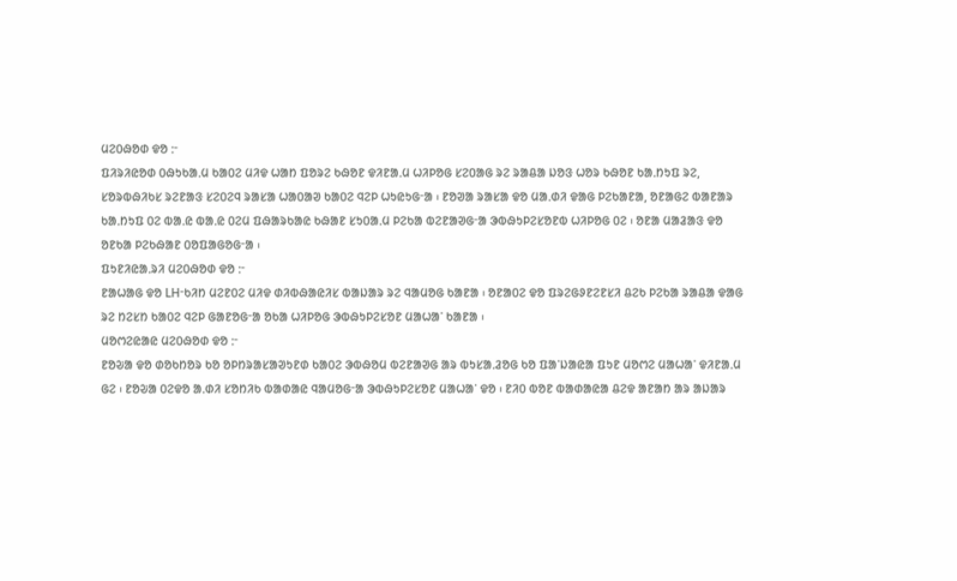ᱢᱮ᱐ᱷᱚᱰ ᱫᱚ ᱺᱼ
ᱯᱤᱨᱤᱭᱚᱰ ᱐ᱷᱩᱠᱟᱹᱢ ᱠᱟ᱐ᱮ ᱢᱤᱫ ᱦᱟᱴ ᱯᱚᱨᱮ ᱠᱷᱚᱱ ᱫᱤᱱᱟᱹᱢ ᱦᱤᱞᱚᱜ ᱥᱮ᱐ᱟᱜ ᱨᱮ ᱨᱟᱪᱟ ᱡᱚᱝ ᱦᱚᱨ ᱠᱷᱚᱱ ᱠᱟᱹᱴᱩᱯ ᱨᱮ, ᱥᱚᱨᱵᱷᱤᱠᱥ ᱨᱮᱱᱟᱝ ᱥᱮ᱐ᱮᱧ ᱨᱟᱥᱟ ᱦᱟ᱐ᱟᱣ ᱠᱟ᱐ᱮ ᱧᱮᱞ ᱦᱩᱭᱩᱜᱼᱟ ᱾ ᱱᱚᱣᱟ ᱨᱟᱥᱟ ᱫᱚ ᱢᱟᱹᱰᱤ ᱫᱟᱜ ᱞᱮᱠᱟᱱᱟ, ᱚᱱᱟᱜᱮ ᱵᱟᱱᱟᱨ ᱠᱟᱹᱴᱩᱯ ᱐ᱮ ᱵᱟᱹᱭ ᱵᱟᱹᱭ ᱐ᱮᱢ ᱯᱷᱟᱨᱠᱟᱭ ᱠᱷᱟᱱ ᱥᱩ᱐ᱟᱹᱢ ᱞᱮᱠᱟ ᱵᱮᱱᱟᱣᱜᱼᱟ ᱳᱵᱷᱩᱞᱮᱥᱚᱱᱵ ᱦᱤᱞᱚᱜ ᱐ᱮ ᱾ ᱚᱱᱟ ᱢᱟᱲᱟᱝ ᱫᱚ ᱚᱱᱠᱟ ᱞᱮᱠᱷᱟᱱ ᱐ᱚᱯᱟᱜᱚᱜᱼᱟ ᱾
ᱯᱩᱱᱤᱭᱟᱹᱨᱤ ᱢᱮ᱐ᱷᱚᱰ ᱫᱚ ᱺᱼ
ᱱᱟᱦᱟᱜ ᱫᱚ LHᱼᱠᱤᱴ ᱢᱮᱱ᱐ᱮ ᱢᱤᱫ ᱰᱤᱵᱷᱟᱭᱤᱥ ᱵᱟᱡᱟᱨ ᱨᱮ ᱧᱟᱢᱚᱜ ᱠᱟᱱᱟ ᱾ ᱚᱱᱟ᱐ᱮ ᱫᱚ ᱯᱨᱮᱜᱽᱱᱮᱱᱥᱤ ᱪᱮᱠ ᱞᱮᱠᱟ ᱨᱟᱪᱟ ᱫᱟᱜ ᱨᱮ ᱴᱮᱥᱴ ᱠᱟ᱐ᱮ ᱧᱮᱞ ᱜᱟᱱᱚᱜᱼᱟ ᱚᱠᱟ ᱦᱤᱞᱚᱜ ᱳᱵᱷᱩᱞᱮᱥᱚᱱ ᱢᱟᱦᱟᱸ ᱠᱟᱱᱟ ᱾
ᱢᱚᱬᱮᱭᱟᱭ ᱢᱮ᱐ᱷᱚᱰ ᱫᱚ ᱺᱼ
ᱱᱚᱶᱟ ᱫᱚ ᱰᱚᱠᱴᱚᱨ ᱠᱚ ᱚᱞᱴᱨᱟᱥᱟᱣᱩᱱᱰ ᱠᱟ᱐ᱮ ᱳᱵᱷᱚᱢ ᱵᱮᱱᱟᱣᱜ ᱟᱨ ᱵᱩᱥᱟᱹᱲᱚᱜ ᱠᱚ ᱯᱟᱸᱡᱟᱭᱟ ᱯᱩᱱ ᱢᱚᱬᱮ ᱢᱟᱦᱟᱸ ᱫᱤᱱᱟᱹᱢ ᱜᱮ ᱾ ᱱᱚᱶᱟ ᱐ᱮᱫᱚ ᱟᱹᱰᱤ ᱥᱚᱴᱤᱠ ᱵᱟᱰᱟᱭ ᱧᱟᱢᱚᱜᱼᱟ ᱳᱵᱷᱩᱞᱮᱥᱚᱱ ᱢᱟᱦᱟᱸ ᱫᱚ ᱾ ᱱᱤ᱐ ᱵᱚᱱ ᱵᱟᱰᱟᱭᱟ ᱪᱮᱫ ᱟᱱᱟᱴ ᱟᱨ ᱟᱡᱟᱨ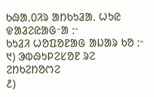ᱠᱷᱟᱹ᱐ᱤᱨ ᱟᱴᱠᱩᱲᱟᱹ ᱦᱩᱭ ᱫᱟᱲᱮᱭᱟᱜᱼᱟ ᱺᱼ
ᱠᱩᱲᱤ ᱦᱚᱯᱚᱱᱟᱜ ᱟᱡᱟᱨ ᱠᱚ ᱺᱼ
᱑) ᱳᱵᱷᱩᱞᱮᱥᱚᱱ ᱨᱮ ᱮᱴᱠᱮᱴᱚᱬᱮ
᱒)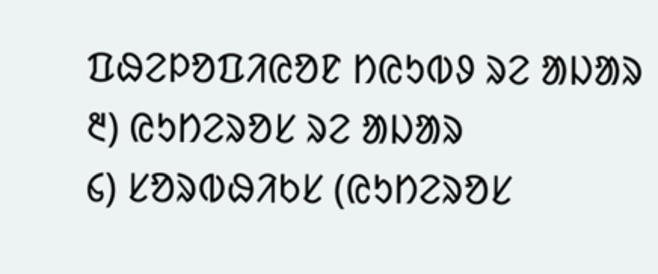ᱯᱷᱮᱞᱚᱯᱤᱭᱚᱱ ᱴᱭᱩᱵᱽ ᱨᱮ ᱟᱡᱟᱨ
᱓) ᱭᱩᱴᱮᱨᱚᱥ ᱨᱮ ᱟᱡᱟᱨ
᱔) ᱥᱚᱨᱵᱷᱤᱠᱥ (ᱭᱩᱴᱮᱨᱚᱥ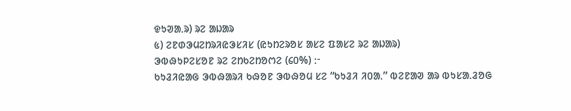ᱫᱩᱣᱟᱹᱨ) ᱨᱮ ᱟᱡᱟᱨ
᱕) ᱮᱱᱰᱳᱢᱮᱴᱨᱤᱭᱳᱥᱤᱥ (ᱭᱩᱴᱮᱨᱚᱥ ᱟᱥᱮ ᱯᱟᱥᱮ ᱨᱮ ᱟᱡᱟᱨ)
ᱳᱵᱷᱩᱞᱮᱥᱚᱱ ᱨᱮ ᱮᱴᱠᱮᱴᱚᱬᱮ (᱔᱐%) ᱺᱼ
ᱠᱩᱲᱤᱭᱟᱜ ᱳᱵᱷᱟᱨᱤ ᱠᱷᱚᱱ ᱳᱵᱷᱚᱢ ᱥᱮ “ᱠᱩᱲᱤ ᱤ᱐ᱟᱹ” ᱵᱮᱱᱟᱣ ᱟᱨ ᱵᱩᱥᱟᱹᱲᱚᱜ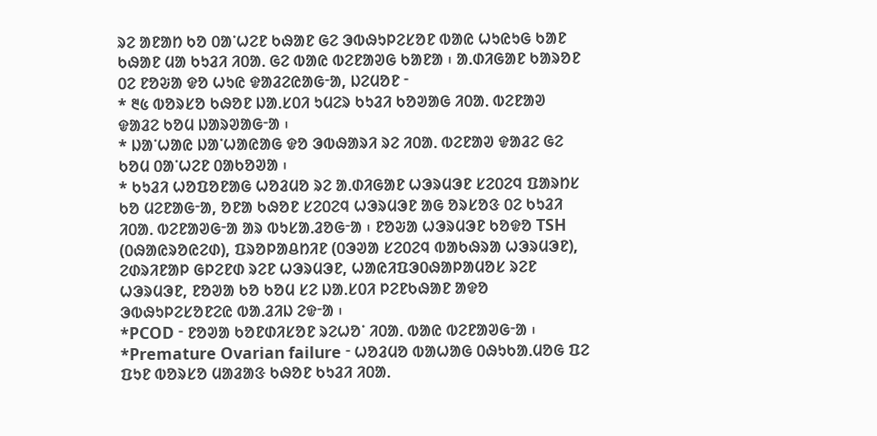ᱨᱮ ᱟᱱᱟᱴ ᱠᱚ ᱐ᱟᱸᱦᱮᱱ ᱠᱷᱟᱱ ᱜᱮ ᱳᱵᱷᱩᱞᱮᱥᱚᱱ ᱵᱟᱭ ᱦᱩᱭᱩᱜ ᱠᱟᱱ ᱠᱷᱟᱱ ᱢᱟ ᱠᱩᱲᱤ ᱤ᱐ᱟᱹ ᱜᱮ ᱵᱟᱭ ᱵᱮᱱᱟᱣᱜ ᱠᱟᱱᱟ ᱾ ᱟᱹᱰᱤᱜᱟᱱ ᱠᱟᱨᱚᱱ ᱐ᱮ ᱱᱚᱶᱟ ᱫᱚ ᱦᱩᱭ ᱫᱟᱲᱮᱭᱟᱜᱼᱟ, ᱡᱮᱢᱚᱱ ᱼ
* ᱓᱕ ᱵᱚᱨᱥᱚ ᱠᱷᱚᱱ ᱡᱟᱹᱥ᱐ᱤ ᱩᱢᱮᱨ ᱠᱩᱲᱤ ᱠᱚᱣᱟᱜ ᱤ᱐ᱟᱹ ᱵᱮᱱᱟᱣ ᱫᱟᱲᱮ ᱠᱚᱢ ᱡᱟᱨᱣᱟᱜᱼᱟ ᱾
* ᱡᱟᱸᱦᱟᱭ ᱡᱟᱸᱦᱟᱭᱟᱜ ᱫᱚ ᱳᱵᱷᱟᱨᱤ ᱨᱮ ᱤ᱐ᱟᱹ ᱵᱮᱱᱟᱣ ᱫᱟᱲᱮ ᱜᱮ ᱠᱚᱢ ᱐ᱟᱸᱦᱮᱱ ᱐ᱟᱠᱚᱣᱟ ᱾
* ᱠᱩᱲᱤ ᱦᱚᱯᱚᱱᱟᱜ ᱦᱚᱲᱢᱚ ᱨᱮ ᱟᱹᱰᱤᱜᱟᱱ ᱦᱳᱨᱢᱳᱱ ᱥᱮ᱐ᱮᱧ ᱯᱟᱨᱴᱥ ᱠᱚ ᱢᱮᱱᱟᱜᱼᱟ, ᱚᱱᱟ ᱠᱷᱚᱱ ᱥᱮ᱐ᱮᱧ ᱦᱳᱨᱢᱳᱱ ᱟᱜ ᱚᱨᱥᱚᱝ ᱐ᱮ ᱠᱩᱲᱤ ᱤ᱐ᱟᱹ ᱵᱮᱱᱟᱣᱜᱼᱟ ᱟᱨ ᱵᱩᱥᱟᱹᱲᱚᱜᱼᱟ ᱾ ᱱᱚᱶᱟ ᱦᱳᱨᱢᱳᱱ ᱠᱚᱫᱚ TSH (᱐ᱷᱟᱭᱨᱚᱭᱮᱰ), ᱯᱨᱚᱞᱟᱪᱴᱤᱱ (᱐ᱳᱣᱟ ᱥᱮ᱐ᱮᱧ ᱵᱟᱠᱷᱨᱟ ᱦᱳᱨᱢᱳᱱ), ᱮᱰᱨᱤᱱᱟᱞ ᱜᱞᱮᱱᱰ ᱨᱮᱱ ᱦᱳᱨᱢᱳᱱ, ᱦᱟᱭᱤᱯᱳ᱐ᱷᱟᱞᱟᱢᱚᱥ ᱨᱮᱱ ᱦᱳᱨᱢᱳᱱ, ᱱᱚᱣᱟ ᱠᱚ ᱠᱚᱢ ᱥᱮ ᱡᱟᱹᱥ᱐ᱤ ᱞᱮᱱᱠᱷᱟᱱ ᱟᱫᱚ ᱳᱵᱷᱩᱞᱮᱥᱚᱱᱮᱭ ᱵᱟᱹᱲᱤᱡ ᱮᱫᱼᱟ ᱾
*PCOD ᱼ ᱱᱚᱣᱟ ᱠᱚᱱᱰᱤᱥᱚᱱ ᱨᱮᱦᱚᱸ ᱤ᱐ᱟᱹ ᱵᱟᱭ ᱵᱮᱱᱟᱣᱜᱼᱟ ᱾
*Premature Ovarian failure ᱼ ᱦᱚᱲᱢᱚ ᱵᱟᱦᱟᱜ ᱐ᱷᱩᱠᱟᱹᱢᱚᱜ ᱯᱮ ᱯᱩᱱ ᱵᱚᱨᱥᱚ ᱢᱟᱲᱟᱝ ᱠᱷᱚᱱ ᱠᱩᱲᱤ ᱤ᱐ᱟᱹ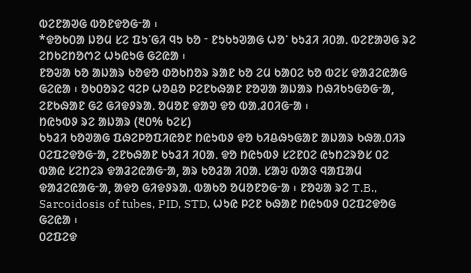ᱵᱮᱱᱟᱣᱜ ᱵᱚᱱᱫᱚᱜᱼᱟ ᱾
*ᱫᱚᱠ᱐ᱟ ᱡᱚᱢ ᱥᱮ ᱯᱩᱸᱜᱤ ᱧᱩ ᱠᱚ ᱼ ᱱᱩᱠᱩᱣᱟᱜ ᱦᱚᱸ ᱠᱩᱲᱤ ᱤ᱐ᱟᱹ ᱵᱮᱱᱟᱣᱜ ᱨᱮ ᱮᱴᱠᱮᱴᱚᱬᱮ ᱦᱩᱭᱩᱜ ᱜᱮᱭᱟ ᱾
ᱱᱚᱶᱟ ᱠᱚ ᱟᱡᱟᱨ ᱠᱚᱫᱚ ᱰᱚᱠᱴᱚᱨ ᱨᱟᱱ ᱠᱚ ᱮᱢ ᱠᱟ᱐ᱮ ᱠᱚ ᱵᱮᱥ ᱫᱟᱲᱮᱭᱟᱜ ᱜᱮᱭᱟ ᱾ ᱚᱠ᱐ᱚᱨᱮ ᱧᱮᱞ ᱦᱚᱪᱚ ᱞᱮᱱᱠᱷᱟᱱ ᱱᱚᱣᱟ ᱟᱡᱟᱨ ᱴᱷᱤᱠᱩᱜᱚᱜᱼᱟ, ᱮᱱᱠᱷᱟᱱ ᱜᱮ ᱜᱤᱫᱽᱨᱟᱹ ᱚᱢᱚᱱ ᱫᱟᱣ ᱫᱚ ᱵᱟᱹᱲ᱐ᱤᱜᱼᱟ ᱾
ᱴᱭᱩᱵᱽ ᱨᱮ ᱟᱡᱟᱨ (᱓᱐% ᱠᱮᱥ)
ᱠᱩᱲᱤ ᱠᱚᱣᱟᱜ ᱯᱷᱮᱞᱚᱯᱤᱭᱚᱱ ᱴᱭᱩᱵᱽ ᱫᱚ ᱠᱤᱪᱷᱩᱜᱟᱱ ᱟᱡᱟᱨ ᱠᱷᱟᱹ᱐ᱤᱨ ᱐ᱮᱯᱮᱫᱚᱜᱼᱟ, ᱮᱱᱠᱷᱟᱱ ᱠᱩᱲᱤ ᱤ᱐ᱟᱹ ᱫᱚ ᱴᱭᱩᱵᱽ ᱥᱮᱱ᱐ᱮ ᱭᱩᱴᱮᱨᱚᱥ ᱐ᱮ ᱵᱟᱭ ᱥᱮᱴᱮᱨ ᱫᱟᱲᱮᱭᱟᱜᱼᱟ, ᱟᱨ ᱠᱚᱲᱟ ᱤ᱐ᱟᱹ ᱥᱟᱶ ᱵᱟᱝ ᱧᱟᱯᱟᱢ ᱫᱟᱲᱮᱭᱟᱜᱼᱟ, ᱟᱫᱚ ᱜᱤᱫᱽᱨᱟᱹ ᱵᱟᱠᱚ ᱚᱢᱚᱱᱚᱜᱼᱟ ᱾ ᱱᱚᱶᱟ ᱨᱮ T.B., Sarcoidosis of tubes, PID, STD, ᱦᱩᱭ ᱞᱮᱱ ᱠᱷᱟᱱ ᱴᱭᱩᱵᱽ ᱐ᱮᱯᱮᱫᱚᱜ ᱜᱮᱭᱟ ᱾
᱐ᱮᱯᱮᱫ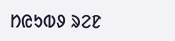ᱴᱭᱩᱵᱽ ᱨᱮᱱ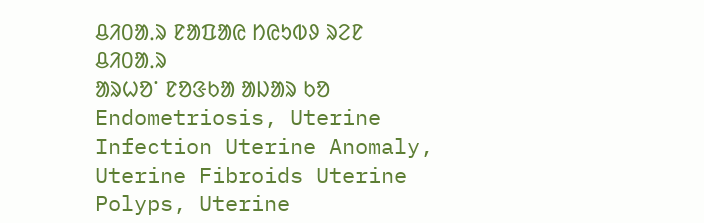ᱪᱤ᱐ᱟᱹᱨ ᱱᱟᱯᱟᱭ ᱴᱭᱩᱵᱽ ᱨᱮᱱ ᱪᱤ᱐ᱟᱹᱨ
ᱟᱨᱦᱚᱸ ᱱᱚᱝᱠᱟ ᱟᱡᱟᱨ ᱠᱚ Endometriosis, Uterine Infection Uterine Anomaly, Uterine Fibroids Uterine Polyps, Uterine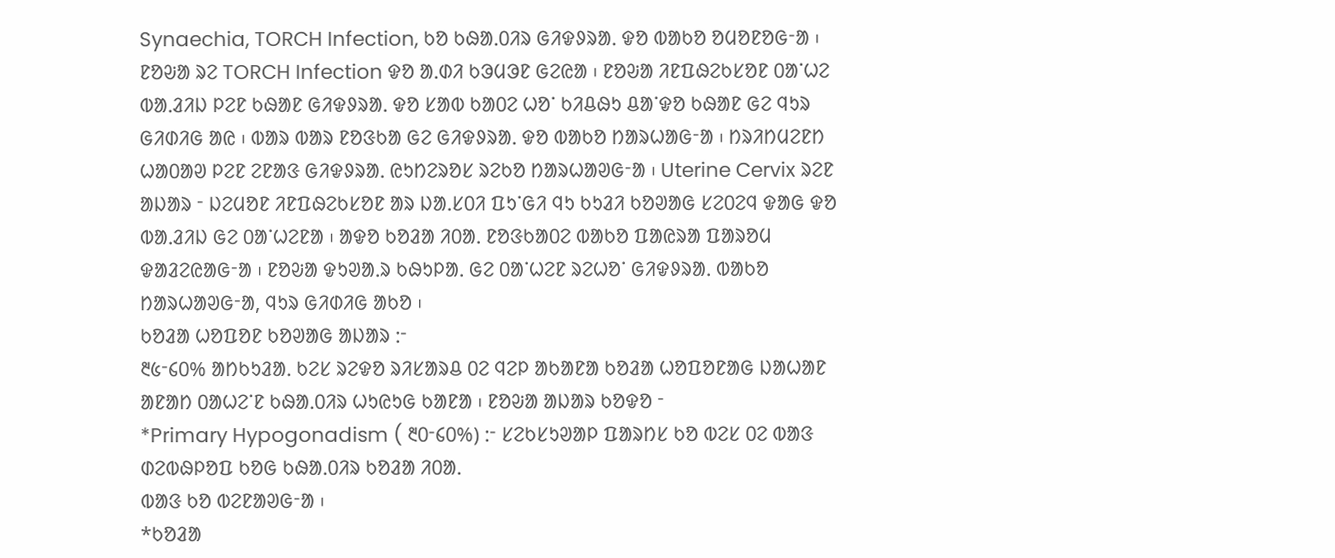Synaechia, TORCH Infection, ᱠᱚ ᱠᱷᱟᱹ᱐ᱤᱨ ᱜᱤᱫᱽᱨᱟᱹ ᱫᱚ ᱵᱟᱠᱚ ᱚᱢᱚᱱᱚᱜᱼᱟ ᱾ ᱱᱚᱶᱟ ᱨᱮ TORCH Infection ᱫᱚ ᱟᱹᱰᱤ ᱠᱳᱢᱳᱱ ᱜᱮᱭᱟ ᱾ ᱱᱚᱶᱟ ᱤᱱᱯᱷᱮᱠᱥᱚᱱ ᱐ᱟᱸᱦᱮ ᱵᱟᱹᱲᱤᱡ ᱞᱮᱱ ᱠᱷᱟᱱ ᱜᱤᱫᱽᱨᱟᱹ ᱫᱚ ᱥᱟᱵ ᱠᱟ᱐ᱮ ᱦᱚᱸ ᱠᱤᱪᱷᱩ ᱪᱟᱸᱫᱚ ᱠᱷᱟᱱ ᱜᱮ ᱧᱩᱨ ᱜᱤᱰᱤᱜ ᱟᱭ ᱾ ᱵᱟᱨ ᱵᱟᱨ ᱱᱚᱝᱠᱟ ᱜᱮ ᱜᱤᱫᱽᱨᱟᱹ ᱫᱚ ᱵᱟᱠᱚ ᱴᱟᱨᱦᱟᱜᱼᱟ ᱾ ᱴᱨᱤᱴᱢᱮᱱᱴ ᱦᱟ᱐ᱟᱣ ᱞᱮᱱ ᱮᱱᱟᱝ ᱜᱤᱫᱽᱨᱟᱹ ᱭᱩᱴᱮᱨᱚᱥ ᱨᱮᱠᱚ ᱴᱟᱨᱦᱟᱣᱜᱼᱟ ᱾ Uterine Cervix ᱨᱮᱱ ᱟᱡᱟᱨ ᱼ ᱡᱮᱢᱚᱱ ᱤᱱᱯᱷᱮᱠᱥᱚᱱ ᱟᱨ ᱡᱟᱹᱥ᱐ᱤ ᱯᱩᱸᱜᱤ ᱧᱩ ᱠᱩᱲᱤ ᱠᱚᱣᱟᱜ ᱥᱮ᱐ᱮᱧ ᱫᱟᱜ ᱫᱚ ᱵᱟᱹᱲᱤᱡ ᱜᱮ ᱐ᱟᱸᱦᱮᱱᱟ ᱾ ᱟᱫᱚ ᱠᱚᱲᱟ ᱤ᱐ᱟᱹ ᱱᱚᱝᱠᱟ᱐ᱮ ᱵᱟᱠᱚ ᱯᱟᱭᱨᱟ ᱯᱟᱨᱚᱢ ᱫᱟᱲᱮᱭᱟᱜᱼᱟ ᱾ ᱱᱚᱶᱟ ᱫᱩᱣᱟᱹᱨ ᱠᱷᱩᱞᱟᱹ ᱜᱮ ᱐ᱟᱸᱦᱮᱱ ᱨᱮᱦᱚᱸ ᱜᱤᱫᱽᱨᱟᱹ ᱵᱟᱠᱚ ᱴᱟᱨᱦᱟᱣᱜᱼᱟ, ᱧᱩᱨ ᱜᱤᱰᱤᱜ ᱟᱠᱚ ᱾
ᱠᱚᱲᱟ ᱦᱚᱯᱚᱱ ᱠᱚᱣᱟᱜ ᱟᱡᱟᱨ ᱺᱼ
᱓᱕ᱼ᱔᱐% ᱟᱴᱠᱩᱲᱟᱹ ᱠᱮᱥ ᱨᱮᱫᱚ ᱨᱤᱥᱟᱨᱪ ᱐ᱮ ᱧᱮᱞ ᱟᱠᱟᱱᱟ ᱠᱚᱲᱟ ᱦᱚᱯᱚᱱᱟᱜ ᱡᱟᱦᱟᱱ ᱟᱱᱟᱴ ᱐ᱟᱦᱮᱸᱱ ᱠᱷᱟᱹ᱐ᱤᱨ ᱦᱩᱭᱩᱜ ᱠᱟᱱᱟ ᱾ ᱱᱚᱶᱟ ᱟᱡᱟᱨ ᱠᱚᱫᱚ ᱼ
*Primary Hypogonadism ( ᱓᱐ᱼ᱔᱐%) ᱺᱼ ᱥᱮᱠᱥᱩᱣᱟᱞ ᱯᱟᱨᱴᱥ ᱠᱚ ᱵᱮᱥ ᱐ᱮ ᱵᱟᱝ ᱰᱮᱵᱷᱞᱚᱯ ᱠᱚᱜ ᱠᱷᱟᱹ᱐ᱤᱨ ᱠᱚᱲᱟ ᱤ᱐ᱟᱹ
ᱵᱟᱝ ᱠᱚ ᱵᱮᱱᱟᱣᱜᱼᱟ ᱾
*ᱠᱚᱲᱟ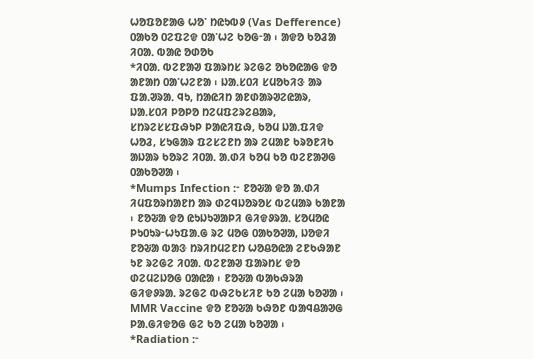ᱦᱚᱯᱚᱱᱟᱜ ᱦᱚᱸ ᱴᱭᱩᱵᱽ (Vas Defference) ᱐ᱟᱠᱚ ᱐ᱮᱯᱮᱫ ᱐ᱟᱸᱦᱮ ᱠᱚᱜᱼᱟ ᱾ ᱟᱫᱚ ᱠᱚᱲᱟ ᱤ᱐ᱟᱹ ᱵᱟᱭ ᱚᱰᱚᱠ
*ᱤ᱐ᱟᱹ ᱵᱮᱱᱟᱣ ᱯᱟᱨᱴᱥ ᱨᱮᱜᱮ ᱚᱠᱚᱭᱟᱜ ᱫᱚ ᱟᱱᱟᱴ ᱐ᱟᱸᱦᱮᱱᱟ ᱾ ᱡᱟᱹᱥ᱐ᱤ ᱥᱢᱚᱠᱤᱝ ᱟᱨ ᱯᱟᱹᱣᱨᱟᱹ ᱧᱩ, ᱴᱟᱭᱤᱴ ᱟᱱᱰᱟᱨᱣᱮᱭᱟᱨ, ᱡᱟᱹᱥ᱐ᱤ ᱞᱚᱞᱚ ᱴᱮᱢᱯᱮᱨᱮᱪᱟᱨ, ᱥᱴᱨᱮᱥᱥᱯᱷᱩᱞ ᱞᱟᱭᱤᱯᱷ, ᱠᱚᱢ ᱡᱟᱹᱯᱤᱫ ᱦᱚᱲ, ᱥᱩᱜᱟᱨ ᱯᱮᱥᱮᱱᱴ ᱟᱨ ᱮᱢᱟᱱ ᱠᱨᱚᱱᱤᱠ ᱟᱡᱟᱨ ᱠᱚᱨᱮ ᱤ᱐ᱟᱹ ᱟᱹᱰᱤ ᱠᱚᱢ ᱠᱚ ᱵᱮᱱᱟᱣᱜ ᱐ᱟᱠᱚᱣᱟ ᱾
*Mumps Infection ᱺᱼ ᱱᱚᱶᱟ ᱫᱚ ᱟᱹᱰᱤ ᱤᱢᱯᱚᱨᱴᱟᱱᱴ ᱟᱨ ᱰᱮᱧᱡᱚᱨᱚᱥ ᱵᱮᱢᱟᱨ ᱠᱟᱱᱟ ᱾ ᱱᱚᱶᱟ ᱫᱚ ᱭᱩᱡᱩᱣᱟᱞᱤ ᱜᱤᱫᱽᱨᱟᱹ ᱥᱚᱢᱚᱭ ᱞᱩ᱐ᱩᱨᱼᱦᱩᱯᱟᱹᱜ ᱨᱮ ᱢᱚᱜ ᱐ᱟᱠᱚᱣᱟ, ᱡᱚᱫᱤ ᱱᱚᱶᱟ ᱵᱟᱝ ᱴᱨᱤᱴᱢᱮᱱᱴ ᱦᱚᱪᱚᱭᱟ ᱮᱱᱠᱷᱟᱱ ᱩᱱ ᱨᱮᱜᱮ ᱤ᱐ᱟᱹ ᱵᱮᱱᱟᱣ ᱯᱟᱨᱴᱥ ᱫᱚ ᱰᱮᱢᱮᱡᱚᱜ ᱐ᱟᱭᱟ ᱾ ᱱᱚᱶᱟ ᱵᱟᱠᱷᱨᱟ ᱜᱤᱫᱽᱨᱟᱹ ᱨᱮᱜᱮ ᱵᱷᱮᱠᱥᱤᱱ ᱠᱚ ᱮᱢᱟ ᱠᱚᱣᱟ ᱾ MMR Vaccine ᱫᱚ ᱱᱚᱶᱟ ᱠᱷᱚᱱ ᱵᱟᱧᱪᱟᱣᱜ ᱞᱟᱹᱜᱤᱫᱚᱜ ᱜᱮ ᱠᱚ ᱮᱢᱟ ᱠᱚᱣᱟ ᱾
*Radiation ᱺᱼ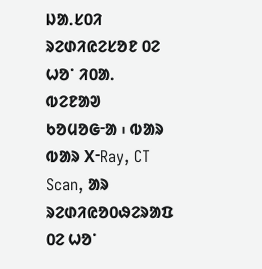ᱡᱟᱹᱥ᱐ᱤ ᱨᱮᱰᱤᱭᱮᱥᱚᱱ ᱐ᱮ ᱦᱚᱸ ᱤ᱐ᱟᱹ ᱵᱮᱱᱟᱣ ᱠᱚᱢᱚᱜᱼᱟ ᱾ ᱵᱟᱨ ᱵᱟᱨ XᱼRay, CT Scan, ᱟᱨ ᱨᱮᱰᱤᱭᱚ᱐ᱷᱮᱨᱟᱯ ᱐ᱮ ᱦᱚᱸ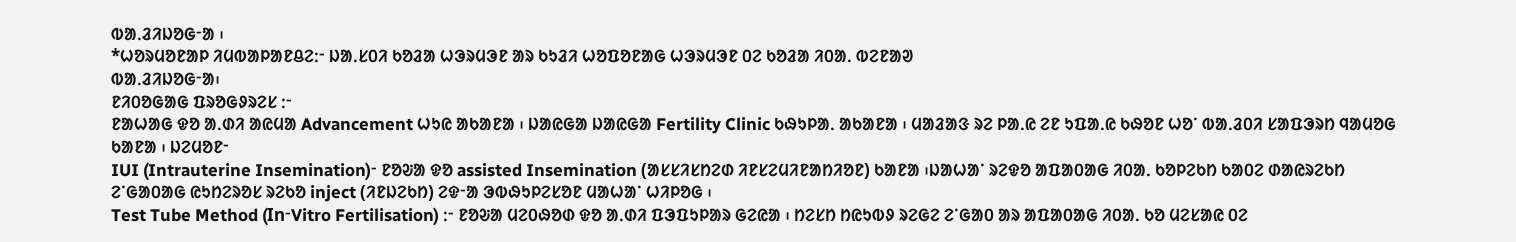ᱵᱟᱹᱲᱤᱡᱚᱜᱼᱟ ᱾
*ᱦᱚᱨᱢᱚᱱᱟᱞ ᱤᱢᱵᱟᱞᱟᱱᱪᱮᱺᱼ ᱡᱟᱹᱥ᱐ᱤ ᱠᱚᱲᱟ ᱦᱳᱨᱢᱳᱱ ᱟᱨ ᱠᱩᱲᱤ ᱦᱚᱯᱚᱱᱟᱜ ᱦᱳᱨᱢᱳᱱ ᱐ᱮ ᱠᱚᱲᱟ ᱤ᱐ᱟᱹ ᱵᱮᱱᱟᱣ
ᱵᱟᱹᱲᱤᱡᱚᱜᱼᱟ᱾
ᱱᱤ᱐ᱚᱜᱟᱜ ᱯᱨᱚᱜᱽᱨᱮᱥ ᱺᱼ
ᱱᱟᱦᱟᱜ ᱫᱚ ᱟᱹᱰᱤ ᱟᱭᱢᱟ Advancement ᱦᱩᱭ ᱟᱠᱟᱱᱟ ᱾ ᱡᱟᱭᱜᱟ ᱡᱟᱭᱜᱟ Fertility Clinic ᱠᱷᱩᱞᱟᱹ ᱟᱠᱟᱱᱟ ᱾ ᱢᱟᱲᱟᱝ ᱨᱮ ᱞᱟᱹᱭ ᱮᱱ ᱩᱯᱟᱹᱭ ᱠᱷᱚᱱ ᱦᱚᱸ ᱵᱟᱹᱲ᱐ᱤ ᱥᱟᱯᱳᱨᱴ ᱧᱟᱢᱚᱜ ᱠᱟᱱᱟ ᱾ ᱡᱮᱢᱚᱱᱼ
IUI (Intrauterine Insemination)ᱼ ᱱᱚᱶᱟ ᱫᱚ assisted Insemination (ᱟᱥᱥᱤᱥᱴᱮᱰ ᱤᱱᱥᱮᱢᱤᱱᱟᱴᱤᱚᱱ) ᱠᱟᱱᱟ ᱾ᱡᱟᱦᱟᱸ ᱨᱮᱫᱚ ᱟᱯᱟ᱐ᱟᱜ ᱤ᱐ᱟᱹ ᱠᱚᱞᱮᱠᱴ ᱠᱟ᱐ᱮ ᱰᱟᱭᱨᱮᱠᱴ ᱮᱸᱜᱟ᱐ᱟᱜ ᱭᱩᱴᱮᱨᱚᱥ ᱨᱮᱠᱚ inject (ᱤᱱᱡᱮᱠᱴ) ᱮᱫᱼᱟ ᱳᱵᱷᱩᱞᱮᱥᱚᱱ ᱢᱟᱦᱟᱸ ᱦᱤᱞᱚᱜ ᱾
Test Tube Method (InᱼVitro Fertilisation) ᱺᱼ ᱱᱚᱶᱟ ᱢᱮ᱐ᱷᱚᱰ ᱫᱚ ᱟᱹᱰᱤ ᱯᱳᱯᱩᱞᱟᱨ ᱜᱮᱭᱟ ᱾ ᱴᱮᱥᱴ ᱴᱭᱩᱵᱽ ᱨᱮᱜᱮ ᱮᱸᱜᱟ᱐ ᱟᱨ ᱟᱯᱟ᱐ᱟᱜ ᱤ᱐ᱟᱹ ᱠᱚ ᱢᱮᱥᱟᱭ ᱐ᱮ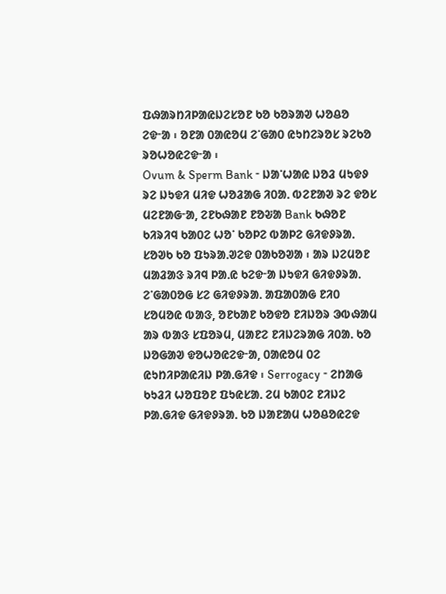ᱯᱷᱟᱨᱴᱤᱞᱟᱭᱡᱮᱥᱚᱱ ᱠᱚ ᱠᱚᱨᱟᱣ ᱦᱚᱪᱚ ᱮᱫᱼᱟ ᱾ ᱚᱱᱟ ᱐ᱟᱭᱚᱢ ᱮᱸᱜᱟ᱐ ᱭᱩᱴᱮᱨᱚᱥ ᱨᱮᱠᱚ ᱨᱚᱦᱚᱭᱮᱫᱼᱟ ᱾
Ovum & Sperm Bank ᱼ ᱡᱟᱸᱦᱟᱭ ᱡᱚᱲ ᱢᱩᱫᱽ ᱨᱮ ᱡᱩᱫᱤ ᱢᱤᱫ ᱦᱚᱲᱟᱜ ᱤ᱐ᱟᱹ ᱵᱮᱱᱟᱣ ᱨᱮ ᱫᱚᱥ ᱢᱮᱱᱟᱜᱼᱟ, ᱮᱱᱠᱷᱟᱱ ᱱᱚᱶᱟ Bank ᱠᱷᱚᱱ ᱠᱤᱨᱤᱧ ᱠᱟ᱐ᱮ ᱦᱚᱸ ᱠᱚᱞᱮ ᱵᱟᱞᱮ ᱜᱤᱫᱽᱨᱟᱹ ᱥᱚᱣᱠ ᱠᱚ ᱯᱩᱨᱟᱹᱣᱮᱫ ᱐ᱟᱠᱚᱣᱟ ᱾ ᱟᱨ ᱡᱮᱢᱚᱱ ᱢᱟᱲᱟᱝ ᱨᱤᱧ ᱞᱟᱹᱭ ᱠᱮᱫᱼᱟ ᱡᱩᱫᱤ ᱜᱤᱫᱽᱨᱟᱹ ᱮᱸᱜᱟ᱐ᱚᱜ ᱥᱮ ᱜᱤᱫᱽᱨᱟᱹ ᱟᱯᱟ᱐ᱟᱜ ᱱᱤ᱐ ᱥᱚᱢᱚᱭ ᱵᱟᱝ, ᱚᱱᱠᱟᱱ ᱠᱚᱫᱚ ᱱᱤᱡᱚᱨ ᱳᱵᱷᱟᱢ ᱟᱨ ᱵᱟᱝ ᱥᱯᱚᱨᱢ, ᱢᱟᱱᱮ ᱱᱤᱡᱮᱨᱟᱜ ᱤ᱐ᱟᱹ ᱠᱚ ᱡᱚᱜᱟᱣ ᱫᱚᱦᱚᱭᱮᱫᱼᱟ, ᱐ᱟᱭᱚᱢ ᱐ᱮ ᱭᱩᱴᱤᱞᱟᱭᱤᱡ ᱞᱟᱹᱜᱤᱫ ᱾ Serrogacy ᱼ ᱮᱴᱟᱜ ᱠᱩᱲᱤ ᱦᱚᱯᱚᱱ ᱯᱩᱭᱥᱟᱹ ᱮᱢ ᱠᱟ᱐ᱮ ᱱᱤᱡᱮ ᱞᱟᱹᱜᱤᱫ ᱜᱤᱫᱽᱨᱟᱹ ᱠᱚ ᱡᱟᱱᱟᱢ ᱦᱚᱪᱚᱭᱮᱫ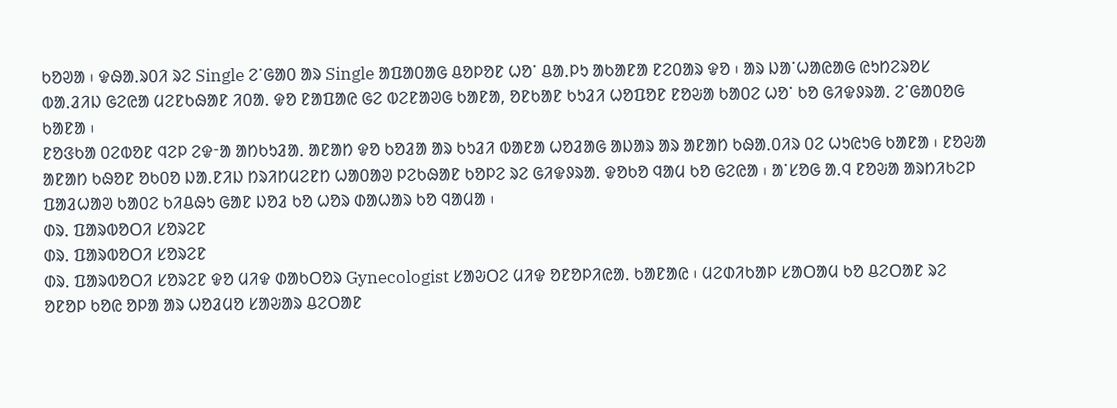ᱠᱚᱣᱟ ᱾ ᱫᱷᱟᱹᱨ᱐ᱤ ᱨᱮ Single ᱮᱸᱜᱟ᱐ ᱟᱨ Single ᱟᱯᱟ᱐ᱟᱜ ᱪᱚᱞᱚᱱ ᱦᱚᱸ ᱪᱟᱹᱞᱩ ᱟᱠᱟᱱᱟ ᱱᱮ᱐ᱟᱨ ᱫᱚ ᱾ ᱟᱨ ᱡᱟᱸᱦᱟᱭᱟᱜ ᱭᱩᱴᱮᱨᱚᱥ ᱵᱟᱹᱲᱤᱡ ᱜᱮᱭᱟ ᱢᱮᱱᱠᱷᱟᱱ ᱤ᱐ᱟᱹ ᱫᱚ ᱱᱟᱯᱟᱭ ᱜᱮ ᱵᱮᱱᱟᱣᱜ ᱠᱟᱱᱟ, ᱚᱱᱠᱟᱱ ᱠᱩᱲᱤ ᱦᱚᱯᱚᱱ ᱱᱚᱶᱟ ᱠᱟ᱐ᱮ ᱦᱚᱸ ᱠᱚ ᱜᱤᱫᱽᱨᱟᱹ ᱮᱸᱜᱟ᱐ᱚᱜ ᱠᱟᱱᱟ ᱾
ᱱᱚᱝᱠᱟ ᱐ᱮᱵᱚᱱ ᱧᱮᱞ ᱮᱫᱼᱟ ᱟᱴᱠᱩᱲᱟᱹ ᱟᱱᱟᱴ ᱫᱚ ᱠᱚᱲᱟ ᱟᱨ ᱠᱩᱲᱤ ᱵᱟᱱᱟ ᱦᱚᱲᱟᱜ ᱟᱡᱟᱨ ᱟᱨ ᱟᱱᱟᱴ ᱠᱷᱟᱹ᱐ᱤᱨ ᱐ᱮ ᱦᱩᱭᱩᱜ ᱠᱟᱱᱟ ᱾ ᱱᱚᱶᱟ ᱟᱱᱟᱴ ᱠᱷᱚᱱ ᱚᱠ᱐ᱚ ᱡᱟᱹᱱᱤᱡ ᱴᱨᱤᱴᱢᱮᱱᱴ ᱦᱟ᱐ᱟᱣ ᱞᱮᱠᱷᱟᱱ ᱠᱚᱞᱮ ᱨᱮ ᱜᱤᱫᱽᱨᱟᱹ ᱫᱚᱠᱚ ᱧᱟᱢ ᱠᱚ ᱜᱮᱭᱟ ᱾ ᱟᱸᱥᱚᱜ ᱟᱹᱧ ᱱᱚᱶᱟ ᱟᱨᱴᱤᱠᱮᱞ ᱯᱟᱲᱦᱟᱣ ᱠᱟ᱐ᱮ ᱠᱤᱪᱷᱩ ᱜᱟᱱ ᱡᱚᱲ ᱠᱚ ᱦᱚᱨ ᱰᱟᱦᱟᱨ ᱠᱚ ᱧᱟᱢᱟ ᱾
ᱰᱨᱹ ᱯᱟᱨᱵᱚᱛᱤ ᱥᱚᱨᱮᱱ
ᱰᱨᱹ ᱯᱟᱨᱵᱚᱛᱤ ᱥᱚᱨᱮᱱ
ᱰᱨᱹ ᱯᱟᱨᱵᱚᱛᱤ ᱥᱚᱨᱮᱱ ᱫᱚ ᱢᱤᱫ ᱰᱟᱠᱛᱚᱨ Gynecologist ᱥᱟᱶᱛᱮ ᱢᱤᱫ ᱚᱱᱚᱞᱤᱭᱟᱹ ᱠᱟᱱᱟᱭ ᱾ ᱢᱮᱰᱤᱠᱟᱞ ᱥᱟᱛᱟᱢ ᱠᱚ ᱪᱮᱛᱟᱱ ᱨᱮ ᱚᱱᱚᱞ ᱠᱚᱭ ᱚᱞᱟ ᱟᱨ ᱦᱚᱲᱢᱚ ᱥᱟᱶᱟᱨ ᱪᱮᱛᱟᱱ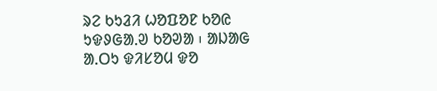ᱨᱮ ᱠᱩᱲᱤ ᱦᱚᱯᱚᱱ ᱠᱚᱭ ᱩᱫᱽᱜᱟᱹᱣ ᱠᱚᱣᱟ ᱾ ᱟᱡᱟᱜ ᱟᱹᱛᱩ ᱫᱤᱥᱚᱢ ᱫᱚ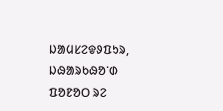ᱡᱟᱢᱥᱮᱫᱽᱯᱩᱨ, ᱡᱷᱟᱨᱠᱷᱚᱸᱰ ᱯᱚᱱᱚᱛ ᱨᱮ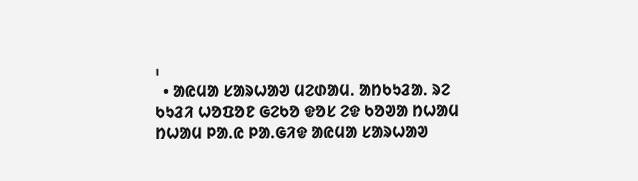᱾
  • ᱟᱭᱢᱟ ᱥᱟᱨᱦᱟᱣ ᱢᱮᱰᱟᱢ. ᱟᱴᱠᱩᱲᱟ. ᱨᱮ ᱠᱩᱲᱤ ᱦᱚᱯᱚᱱ ᱜᱮᱠᱚ ᱫᱚᱥ ᱮᱫ ᱠᱚᱣᱟ ᱴᱦᱟᱢ ᱴᱦᱟᱢ ᱞᱟ.ᱭ ᱞᱟ.ᱜᱤᱫ ᱟᱭᱢᱟ ᱥᱟᱨᱦᱟᱣ